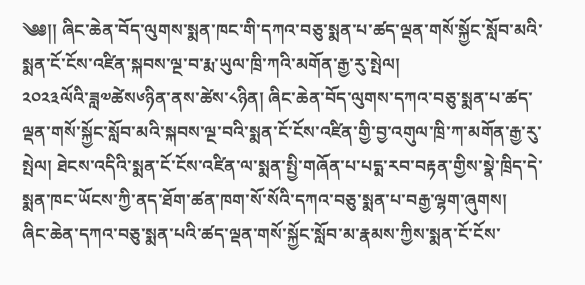༄༅།། ཞིང་ཆེན་བོད་ལུགས་སྨན་ཁང་གི་དཀའ་བཅུ་སྨན་པ་ཚད་ལྡན་གསོ་སྐྱོང་སློབ་མའི་སྨན་ངོ་ངོས་འཛིན་སྐབས་ལྔ་བ་རྨ་ཡུལ་ཁྲི་ཀའི་མགོན་རྒྱ་རུ་སྤེལ།
༢༠༢༣ལོའི་ཟླ༧ཚེས༦ཉིན་ནས་ཚེས་༨ཉིན། ཞིང་ཆེན་བོད་ལུགས་དཀའ་བཅུ་སྨན་པ་ཚད་ལྡན་གསོ་སྐྱོང་སློབ་མའི་སྐབས་ལྔ་བའི་སྨན་ངོ་ངོས་འཛིན་གྱི་བྱ་འགུལ་ཁྲི་ཀ་མགོན་རྒྱ་རུ་སྤེལ། ཐེངས་འདིའི་སྨན་ངོ་ངོས་འཛིན་ལ་སྨན་སྤྱི་གཞོན་པ་པདྨ་རབ་བརྟན་གྱིས་སྣེ་ཁྲིད་དེ་སྨན་ཁང་ཡོངས་ཀྱི་ནད་ཐོག་ཚན་ཁག་སོ་སོའི་དཀའ་བཅུ་སྨན་པ་བརྒྱ་ལྷག་ཞུགས།
ཞིང་ཆེན་དཀའ་བཅུ་སྨན་པའི་ཚད་ལྡན་གསོ་སྐྱོང་སློབ་མ་རྣམས་ཀྱིས་སྨན་ངོ་ངོས་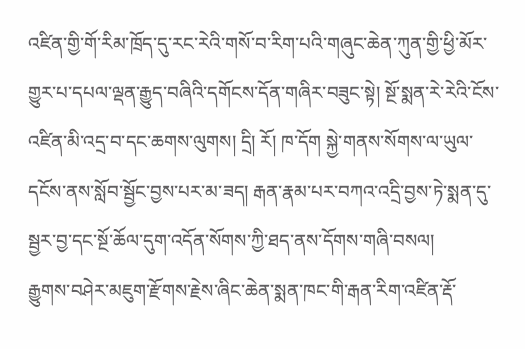འཛིན་གྱི་གོ་རིམ་ཁྲོད་དུ་རང་རེའི་གསོ་བ་རིག་པའི་གཞུང་ཆེན་ཀུན་གྱི་ཕྱི་མོར་གྱུར་པ་དཔལ་ལྡན་རྒྱུད་བཞིའི་དགོངས་དོན་གཞིར་བཟུང་སྟེ། སྔོ་སྨན་རེ་རེའི་ངོས་འཛིན་མི་འདྲ་བ་དང་ཆགས་ལུགས། དྲི། རོ། ཁ་དོག སྐྱེ་གནས་སོགས་ལ་ཡུལ་དངོས་ནས་སློབ་སྦྱོང་བྱས་པར་མ་ཟད། རྒན་རྣམ་པར་བཀའ་འདྲི་བྱས་ཏེ་སྨན་དུ་སྦྱར་བྱ་དང་སྔོ་ཆོལ་དུག་འདོན་སོགས་ཀྱི་ཐད་ནས་དོགས་གཞི་བསལ།
རྒྱུགས་བཤེར་མཇུག་རྫོགས་རྗེས་ཞིང་ཆེན་སྨན་ཁང་གི་རྒན་རིག་འཛིན་རྡོ་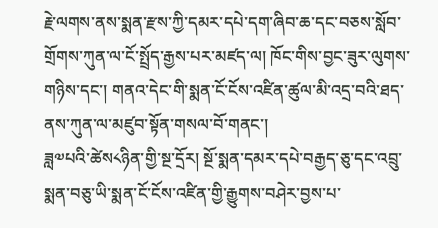རྗེ་ལགས་ནས་སྨན་རྫས་ཀྱི་དམར་དཔེ་དག་ཞིབ་ཆ་དང་བཅས་སློབ་གྲོགས་ཀུན་ལ་ངོ་སྤྲོད་རྒྱས་པར་མཛད་ལ། ཁོང་གིས་བྱང་ཟུར་ལུགས་གཉིས་དང་། གནའ་དེང་གི་སྨན་ངོ་ངོས་འཛིན་ཚུལ་མི་འདྲ་བའི་ཐད་ནས་ཀུན་ལ་མཛུབ་སྟོན་གསལ་བོ་གནང་།
ཟླ༧པའི་ཚེས༨ཉིན་གྱི་སྔ་དྲོར། སྔོ་སྨན་དམར་དཔེ་བརྒྱད་ཅུ་དང་འབྲུ་སྨན་བཅུ་ཡི་སྨན་ངོ་ངོས་འཛིན་གྱི་རྒྱུགས་བཤེར་བྱས་པ་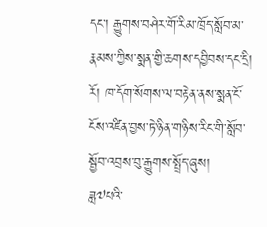དང་། རྒྱུགས་བཤེར་གོ་རིམ་ཁྲོད་སློབ་མ་རྣམས་ཀྱིས་སྨན་གྱི་ཆགས་དབྱིབས་དང་དྲི། རོ། ཁ་དོག་སོགས་ལ་བརྟེན་ནས་སྨན་ངོ་ངོས་འཛིན་བྱས་ཏེ་ཉིན་གཉིས་རིང་གི་སློབ་སྦྱོབ་འབྲས་བུ་རྒྱུགས་སྤྲོད་ཞུས།
ཟླ༧པའི་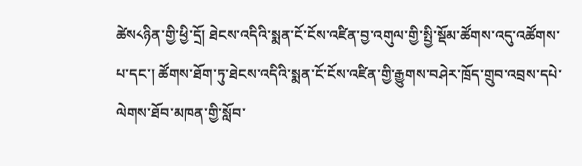ཚེས༨ཉིན་གྱི་ཕྱི་དྲོ། ཐེངས་འདིའི་སྨན་ངོ་ངོས་འཛིན་བྱ་འགུལ་གྱི་སྤྱི་སྡོམ་ཚོགས་འདུ་འཚོགས་པ་དང་། ཚོགས་ཐོག་ཏུ་ཐེངས་འདིའི་སྨན་ངོ་ངོས་འཛིན་གྱི་རྒྱུགས་བཤེར་ཁྲོད་གྲུབ་འབྲས་དཔེ་ལེགས་ཐོབ་མཁན་གྱི་སློབ་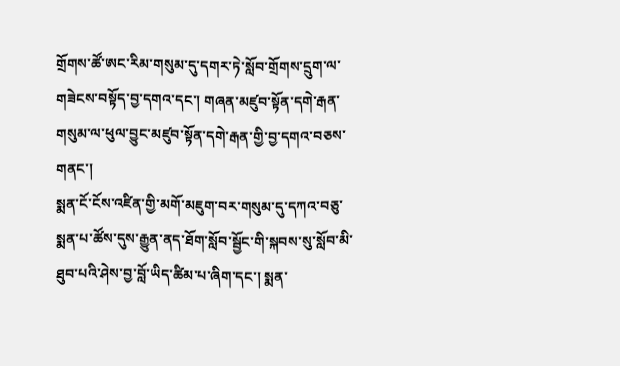གྲོགས་ཚོ་ཨང་རིམ་གསུམ་དུ་དགར་ཏེ་སློབ་གྲོགས་དྲུག་ལ་གཟེངས་བསྟོད་བྱ་དགའ་དང་། གཞན་མཛུབ་སྟོན་དགེ་རྒན་གསུམ་ལ་ཕུལ་བྱུང་མཛུབ་སྟོན་དགེ་རྒན་གྱི་བྱ་དགའ་བཅས་གནང་།
སྨན་ངོ་ངོས་འཛིན་གྱི་མགོ་མཇུག་བར་གསུམ་དུ་དཀའ་བཅུ་སྨན་པ་ཚོས་དུས་རྒྱུན་ནད་ཐོག་སློབ་སྦྱོང་གི་སྐབས་སུ་སློབ་མི་ཐུབ་པའི་ཤེས་བྱ་བློ་ཡིད་ཚིམ་པ་ཞིག་དང་། སྨན་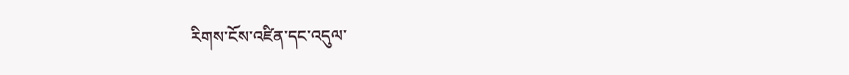རིགས་ངོས་འཛིན་དང་འདུལ་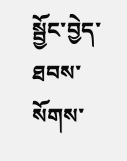སྦྱོང་བྱེད་ཐབས་སོགས་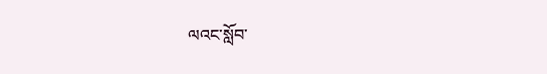ལའང་སློབ་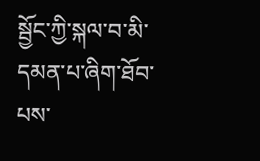སྦྱོང་ཀྱི་སྐལ་བ་མི་དམན་པ་ཞིག་ཐོབ་པས་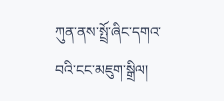ཀུན་ནས་སྤྲོ་ཞིང་དགའ་བའི་ངང་མཇུག་སྒྲིལ།